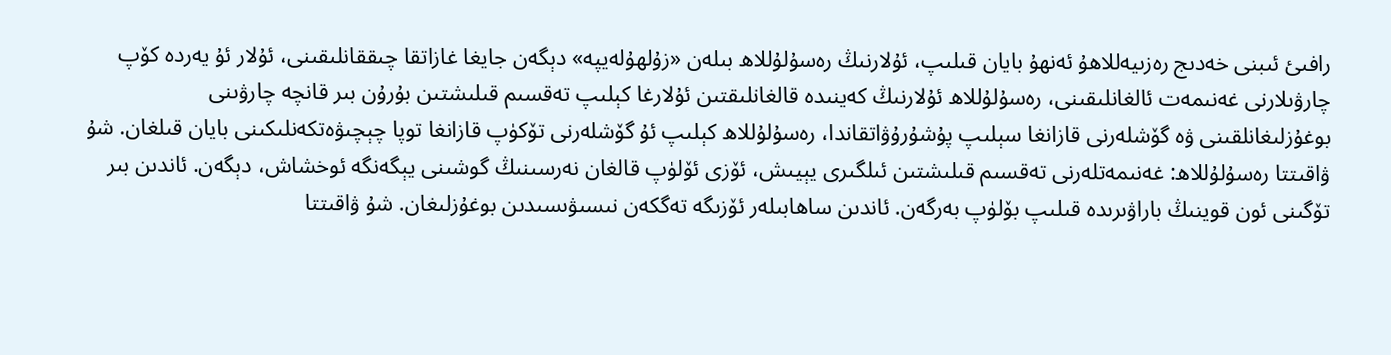رافىئ ئىبنى خەدىج رەزىيەللاھۇ ئەنھۇ بايان قىلىپ، ئۇلارنىڭ رەسۇلۇللاھ بىلەن «زۇلھۇلەيپە» دېگەن جايغا غازاتقا چىققانلىقىنى، ئۇلار ئۇ يەردە كۆپ چارۋىلارنى غەنىمەت ئالغانلىقىنى، رەسۇلۇللاھ ئۇلارنىڭ كەينىدە قالغانلىقتىن ئۇلارغا كېلىپ تەقسىم قىلىشتىن بۇرۇن بىر قانچە چارۋىنى بوغۇزلىغانلقىنى ۋە گۆشلەرنى قازانغا سېلىپ پۇشۇرۇۋاتقاندا، رەسۇلۇللاھ كېلىپ ئۇ گۆشلەرنى تۆكۈپ قازانغا توپا چېچىۋەتكەنلىكىنى بايان قىلغان. شۇ ۋاقىتتا رەسۇلۇللاھ: غەنىمەتلەرنى تەقسىم قىلىشتىن ئىلگىرى يېيىش، ئۆزى ئۆلۈپ قالغان نەرسىنىڭ گوشىنى يېگەنگە ئوخشاش، دېگەن. ئاندىن بىر تۆگىنى ئون قوينىڭ باراۋىرىدە قىلىپ بۆلۈپ بەرگەن. ئاندىن ساھابىلەر ئۆزىگە تەگكەن نىسىۋىسىدىن بوغۇزلىغان. شۇ ۋاقىتتا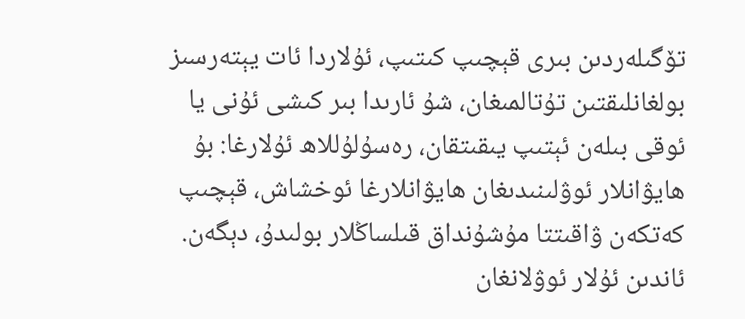تۆگىلەردىن بىرى قېچىپ كىتىپ، ئۇلاردا ئات يېتەرسىز بولغانلىقتىن تۇتالمىغان، شۇ ئارىدا بىر كىشى ئۇنى يا ئوقى بىلەن ئېتىپ يىقىتقان، رەسۇلۇللاھ ئۇلارغا: بۇ ھايۋانلار ئوۋلىنىدىغان ھايۋانلارغا ئوخشاش، قېچىپ كەتكەن ۋاقىتتا مۇشۇنداق قىلساڭلار بولىدۇ، دېگەن. ئاندىن ئۇلار ئوۋلانغان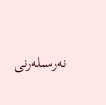نەرسىلەرنى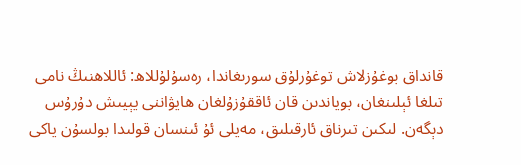قانداق بوغۇزلاش توغۇرلۇق سورىغاندا، رەسۇلۇللاھ: ئاللاھنىڭ نامى تىلغا ئېلىنغان، بوياندىن قان ئاققۇزۇلغان ھايۋاننى يېيىش دۇرۇس دېگەن. لىكىن تىرناق ئارقىلىق، مەيلى ئۇ ئىنسان قولىدا بولسۇن ياكى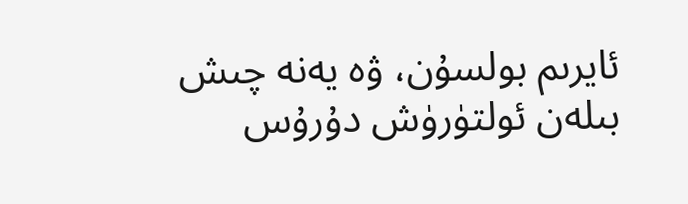ئايرىم بولسۇن، ۋە يەنە چىش بىلەن ئولتۈرۈش دۇرۇس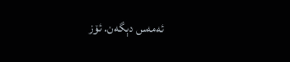ئەمەس دېگەن. ئۆز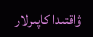ۋاقتىدا كاپىرلار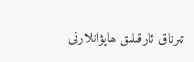تىرناق ئارقىلىق ھايۋانلارنى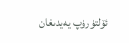ئۆلتۈرۈپ يەيدىغان